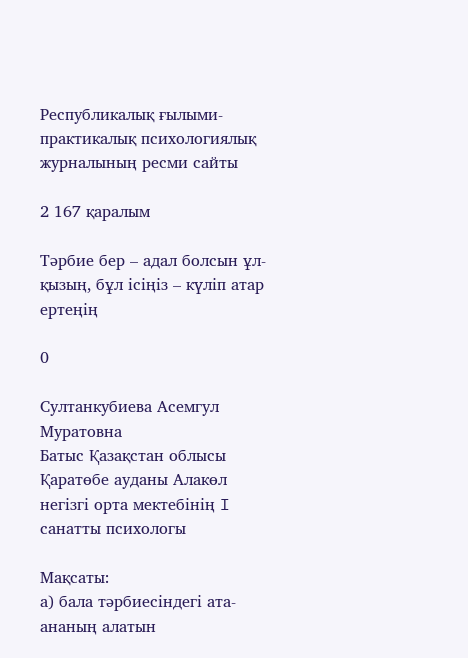Республикалық ғылыми-практикалық психологиялық журналының ресми сайты

2 167 қаралым

Тәрбие бер – адал болсын ұл-қызың, бұл ісіңіз – күліп атар ертеңің

0

Султанкубиева Асемгул Муратовна
Батыс Қазақстан облысы Қаратөбе ауданы Алакөл негізгі орта мектебінің I санатты психологы

Мақсаты:
а) бала тәрбиесіндегі ата-ананың алатын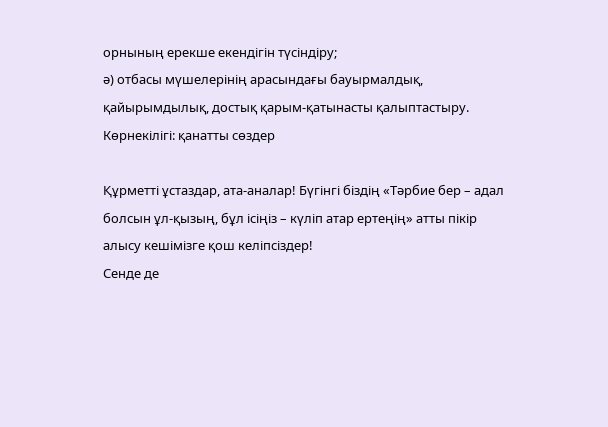орнының ерекше екендігін түсіндіру;
ә) отбасы мүшелерінің арасындағы бауырмалдық, қайырымдылық, достық қарым-қатынасты қалыптастыру.
Көрнекілігі: қанатты сөздер

Құрметті ұстаздар, ата-аналар! Бүгінгі біздің «Тәрбие бер – адал болсын ұл-қызың, бұл ісіңіз – күліп атар ертеңің» атты пікір алысу кешімізге қош келіпсіздер!
Сенде де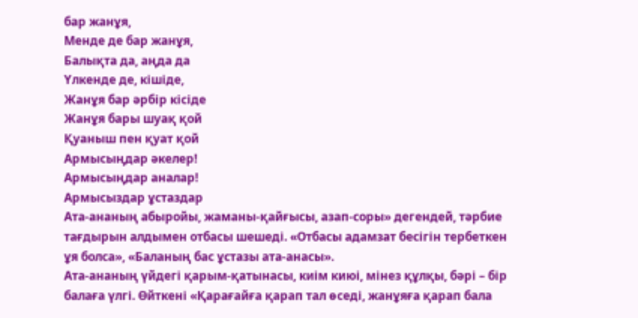бар жанұя,
Менде де бар жанұя,
Балықта да, аңда да
Үлкенде де, кішіде,
Жанұя бар әрбір кісіде
Жанұя бары шуақ қой
Қуаныш пен қуат қой
Армысыңдар әкелер!
Армысыңдар аналар!
Армысыздар ұстаздар
Ата-ананың абыройы, жаманы-қайғысы, азап-соры» дегендей, тәрбие тағдырын алдымен отбасы шешеді. «Отбасы адамзат бесігін тербеткен ұя болса», «Баланың бас ұстазы ата-анасы».
Ата-ананың үйдегі қарым-қатынасы, киім киюі, мінез құлқы, бәрі – бір балаға үлгі. Өйткені «Қарағайға қарап тал өседі, жанұяға қарап бала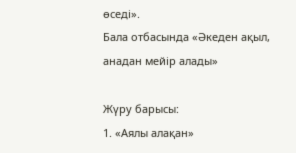өседі».
Бала отбасында «Әкеден ақыл, анадан мейір алады»

Жүру барысы:
1. «Аялы алақан»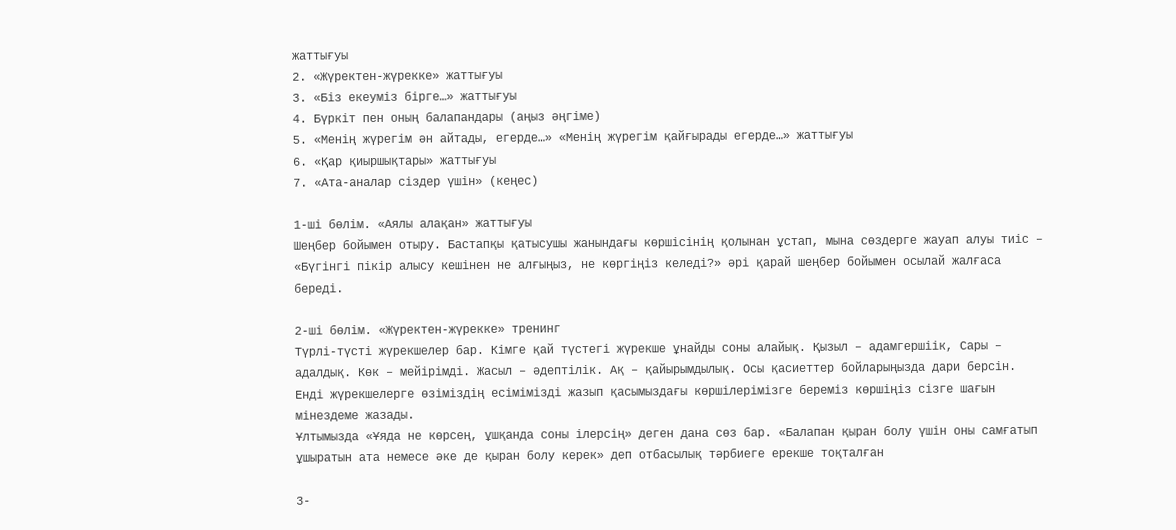жаттығуы
2. «Жүректен-жүрекке» жаттығуы
3. «Біз екеуміз бірге…» жаттығуы
4. Бүркіт пен оның балапандары (аңыз әңгіме)
5. «Менің жүрегім ән айтады, егерде…» «Менің жүрегім қайғырады егерде…» жаттығуы
6. «Қар қиыршықтары» жаттығуы
7. «Ата-аналар сіздер үшін» (кеңес)

1-ші бөлім. «Аялы алақан» жаттығуы
Шеңбер бойымен отыру. Бастапқы қатысушы жанындағы көршісінің қолынан ұстап, мына сөздерге жауап алуы тиіс – «Бүгінгі пікір алысу кешінен не алғыңыз, не көргіңіз келеді?» әрі қарай шеңбер бойымен осылай жалғаса береді.

2-ші бөлім. «Жүректен-жүрекке» тренинг
Түрлі-түсті жүрекшелер бар. Кімге қай түстегі жүрекше ұнайды соны алайық. Қызыл – адамгершіік, Сары – адалдық. Көк – мейірімді. Жасыл – әдептілік. Ақ – қайырымдылық. Осы қасиеттер бойларыңызда дари берсін. Енді жүрекшелерге өзіміздің есімімізді жазып қасымыздағы көршілерімізге береміз көршіңіз сізге шағын  мінездеме жазады.
Ұлтымызда «Ұяда не көрсең, ұшқанда соны ілерсің» деген дана сөз бар. «Балапан қыран болу үшін оны самғатып ұшыратын ата немесе әке де қыран болу керек» деп отбасылық тәрбиеге ерекше тоқталған

3-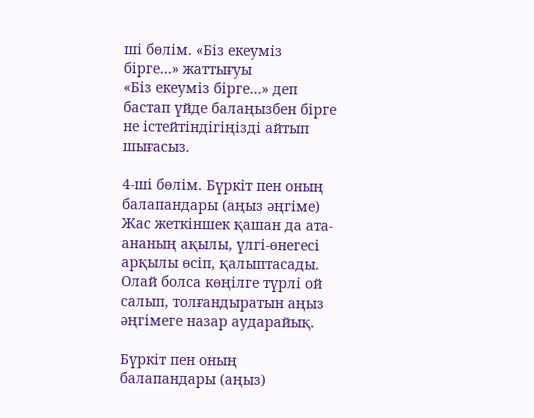ші бөлім. «Біз екеуміз бірге…» жаттығуы
«Біз екеуміз бірге…» деп бастап үйде балаңызбен бірге не істейтіндігіңізді айтып шығасыз.

4-ші бөлім. Бүркіт пен оның балапандары (аңыз әңгіме)
Жас жеткіншек қашан да ата-ананың ақылы, үлгі-өнегесі арқылы өсіп, қалыптасады.
Олай болса көңілге түрлі ой салып, толғандыратын аңыз әңгімеге назар аударайық.

Бүркіт пен оның балапандары (аңыз)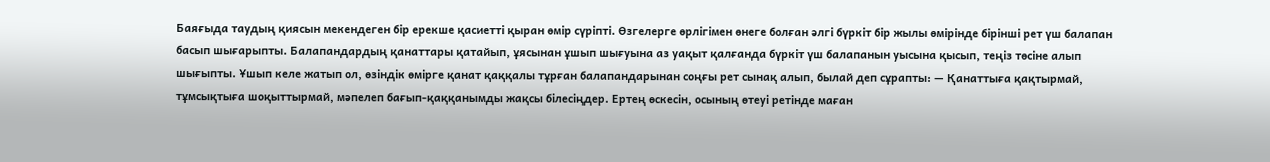Баяғыда таудың қиясын мекендеген бір ерекше қасиетті қыран өмір сүріпті. Өзгелерге өрлігімен өнеге болған әлгі бүркіт бір жылы өмірінде бірінші рет үш балапан басып шығарыпты. Балапандардың қанаттары қатайып, ұясынан ұшып шығуына аз уақыт қалғанда бүркіт үш балапанын уысына қысып, теңіз төсіне алып шығыпты. Ұшып келе жатып ол, өзіндік өмірге қанат қаққалы тұрған балапандарынан соңғы рет сынақ алып, былай деп сұрапты: — Қанаттыға қақтырмай, тұмсықтыға шоқыттырмай, мәпелеп бағып-қаққанымды жақсы білесіңдер. Ертең өскесін, осының өтеуі ретінде маған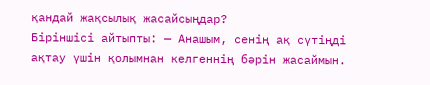қандай жақсылық жасайсыңдар?
Біріншісі айтыпты: — Анашым, сенің ақ сүтіңді ақтау үшін қолымнан келгеннің бәрін жасаймын.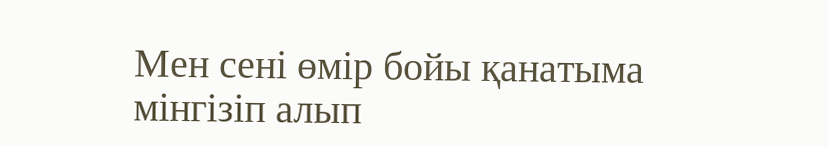Мен сені өмір бойы қанатыма мінгізіп алып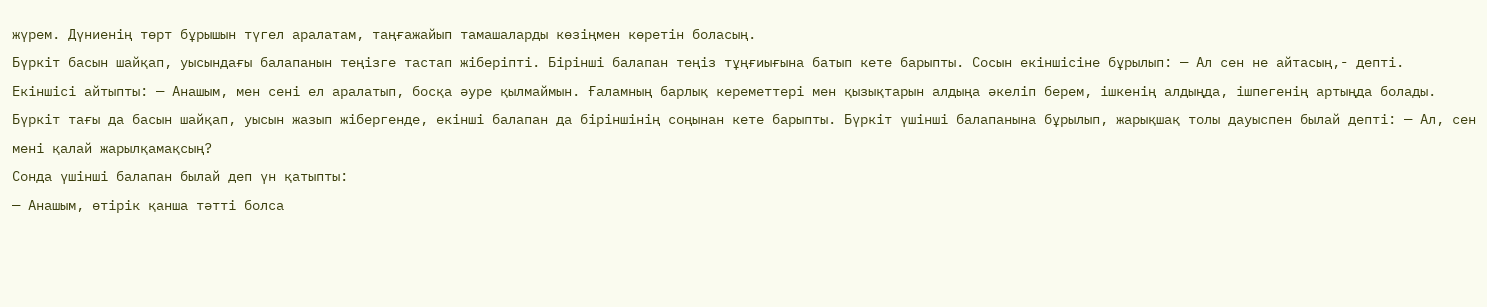жүрем. Дүниенің төрт бұрышын түгел аралатам, таңғажайып тамашаларды көзіңмен көретін боласың.
Бүркіт басын шайқап, уысындағы балапанын теңізге тастап жіберіпті. Бірінші балапан теңіз тұңғиығына батып кете барыпты. Сосын екіншісіне бұрылып: — Ал сен не айтасың,- депті.
Екіншісі айтыпты: — Анашым, мен сені ел аралатып, босқа әуре қылмаймын. Ғаламның барлық кереметтері мен қызықтарын алдыңа әкеліп берем, ішкенің алдыңда, ішпегенің артыңда болады.
Бүркіт тағы да басын шайқап, уысын жазып жібергенде, екінші балапан да біріншінің соңынан кете барыпты. Бүркіт үшінші балапанына бұрылып, жарықшақ толы дауыспен былай депті: — Ал, сен мені қалай жарылқамақсың?
Сонда үшінші балапан былай деп үн қатыпты:
— Анашым, өтірік қанша тәтті болса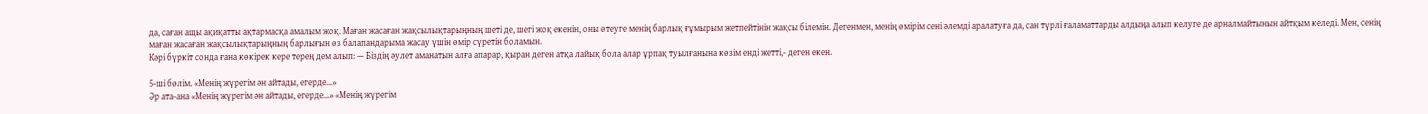да, саған ащы ақиқатты ақтармасқа амалым жоқ. Маған жасаған жақсылықтарыңның шеті де, шегі жоқ екенін, оны өтеуге менің барлық ғұмырым жетпейтінін жақсы білемін. Дегенмен, менің өмірім сені әлемді аралатуға да, сан түрлі ғаламаттарды алдыңа алып келуге де арналмайтынын айтқым келеді. Мен, сенің маған жасаған жақсылықтарыңның барлығын өз балапандарыма жасау үшін өмір сүретін боламын.
Кәрі бүркіт сонда ғана көкірек кере терең дем алып: — Біздің әулет аманатын алға апарар, қыран деген атқа лайық бола алар ұрпақ туылғанына көзім енді жетті,- деген екен.

5-ші бөлім. «Менің жүрегім ән айтады, егерде…»
Әр ата-ана «Менің жүрегім ән айтады, егерде…» «Менің жүрегім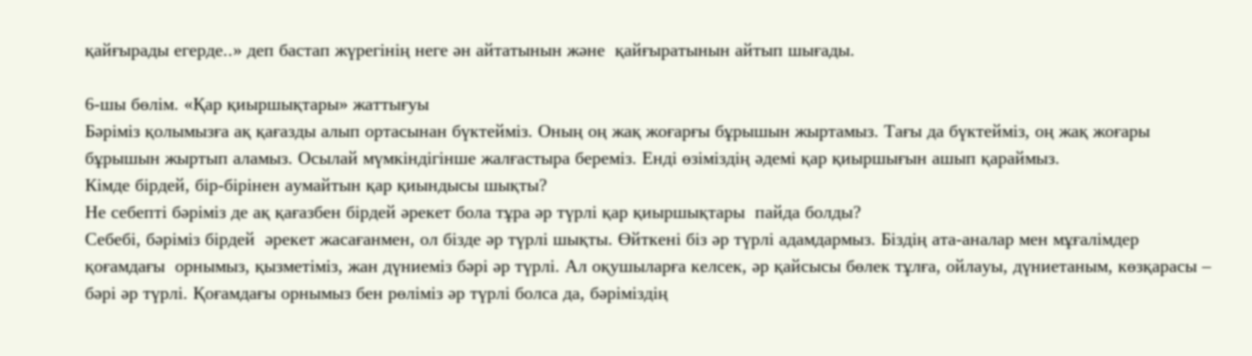қайғырады егерде..» деп бастап жүрегінің неге ән айтатынын және  қайғыратынын айтып шығады.

6-шы бөлім. «Қар қиыршықтары» жаттығуы
Бәріміз қолымызға ақ қағазды алып ортасынан бүктейміз. Оның оң жақ жоғарғы бұрышын жыртамыз. Тағы да бүктейміз, оң жақ жоғары бұрышын жыртып аламыз. Осылай мүмкіндігінше жалғастыра береміз. Енді өзіміздің әдемі қар қиыршығын ашып қараймыз.
Кімде бірдей, бір-бірінен аумайтын қар қиындысы шықты?
Не себепті бәріміз де ақ қағазбен бірдей әрекет бола тұра әр түрлі қар қиыршықтары  пайда болды?
Себебі, бәріміз бірдей  әрекет жасағанмен, ол бізде әр түрлі шықты. Өйткені біз әр түрлі адамдармыз. Біздің ата-аналар мен мұғалімдер қоғамдағы  орнымыз, қызметіміз, жан дүниеміз бәрі әр түрлі. Ал оқушыларға келсек, әр қайсысы бөлек тұлға, ойлауы, дүниетаным, көзқарасы – бәрі әр түрлі. Қоғамдағы орнымыз бен рөліміз әр түрлі болса да, бәріміздің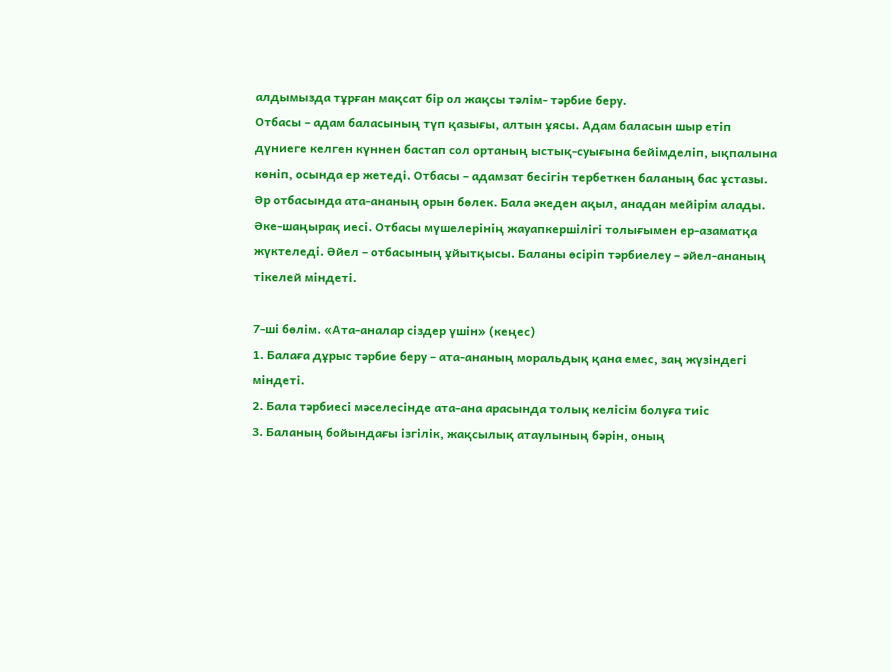алдымызда тұрған мақсат бір ол жақсы тәлім- тәрбие беру.
Отбасы – адам баласының түп қазығы, алтын ұясы. Адам баласын шыр етіп дүниеге келген күннен бастап сол ортаның ыстық-суығына бейімделіп, ықпалына көніп, осында ер жетеді. Отбасы – адамзат бесігін тербеткен баланың бас ұстазы.
Әр отбасында ата-ананың орын бөлек. Бала әкеден ақыл, анадан мейірім алады. Әке-шаңырақ иесі. Отбасы мүшелерінің жауапкершілігі толығымен ер-азаматқа жүктеледі. Әйел – отбасының ұйытқысы. Баланы өсіріп тәрбиелеу – әйел-ананың тікелей міндеті.

7-ші бөлім. «Ата-аналар сіздер үшін» (кеңес)
1. Балаға дұрыс тәрбие беру – ата-ананың моральдық қана емес, заң жүзіндегі міндеті.
2. Бала тәрбиесі мәселесінде ата-ана арасында толық келісім болуға тиіс
3. Баланың бойындағы ізгілік, жақсылық атаулының бәрін, оның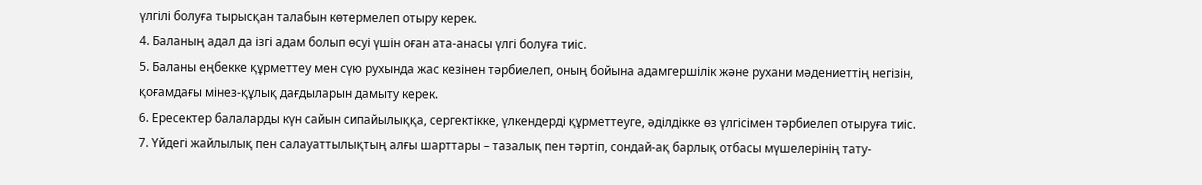үлгілі болуға тырысқан талабын көтермелеп отыру керек.
4. Баланың адал да ізгі адам болып өсуі үшін оған ата-анасы үлгі болуға тиіс.
5. Баланы еңбекке құрметтеу мен сүю рухында жас кезінен тәрбиелеп, оның бойына адамгершілік және рухани мәдениеттің негізін, қоғамдағы мінез-құлық дағдыларын дамыту керек.
6. Ересектер балаларды күн сайын сипайылыққа, сергектікке, үлкендерді құрметтеуге, әділдікке өз үлгісімен тәрбиелеп отыруға тиіс.
7. Үйдегі жайлылық пен салауаттылықтың алғы шарттары – тазалық пен тәртіп, сондай-ақ барлық отбасы мүшелерінің тату-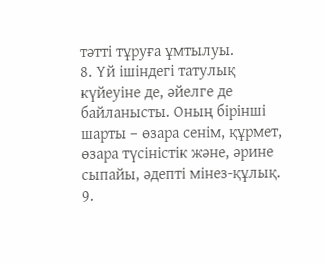тәтті тұруға ұмтылуы.
8. Үй ішіндегі татулық күйеуіне де, әйелге де байланысты. Оның бірінші шарты – өзара сенім, құрмет, өзара түсіністік және, әрине сыпайы, әдепті мінез-құлық.
9.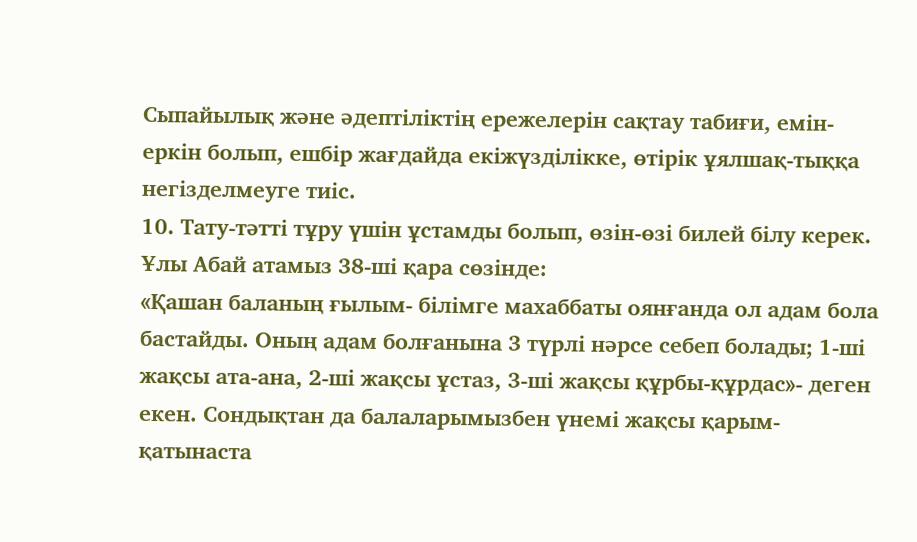Сыпайылық және әдептіліктің ережелерін сақтау табиғи, емін-еркін болып, ешбір жағдайда екіжүзділікке, өтірік ұялшақ-тыққа негізделмеуге тиіс.
10. Тату-тәтті тұру үшін ұстамды болып, өзін-өзі билей білу керек.
Ұлы Абай атамыз 38-ші қара сөзінде:
«Қашан баланың ғылым- білімге махаббаты оянғанда ол адам бола бастайды. Оның адам болғанына 3 түрлі нәрсе себеп болады; 1-ші жақсы ата-ана, 2-ші жақсы ұстаз, 3-ші жақсы құрбы-құрдас»- деген екен. Сондықтан да балаларымызбен үнемі жақсы қарым-қатынаста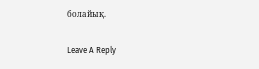болайық.

Leave A Reply